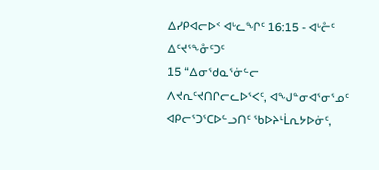ᐃᓯᑭᐊᓕᐅᑉ ᐊᒡᓚᖏᑦ 16:15 - ᐊᒡᓔᑦ ᐃᑦᔪᕐᖕᓁᑦᑐᑦ
15 “ᐃᓂᖁᓇᕐᓃᓪᓕ ᐱᔪᕆᑦᔪᑎᒋᓕᓚᐅᕐᐸᑦ, ᐊᖑᓐᓂᐊᕐᓂᕐᓄᑦ ᐊᑭᓕᕐᑐᕐᑕᐅᓪᓗᑎᑦ ᖃᐅᔨᒻᒫᕆᔭᐅᓃᑦ,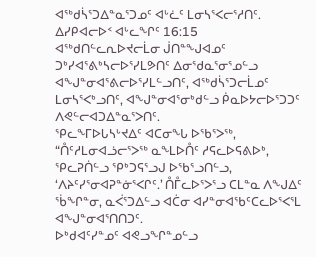ᐊᖅᑯᓵᕐᑐᐃᓐᓇᕐᑐᓄᑦ ᐊᒡᓛᑦ ᒪᓂᓴᕐᐸᓕᕐᓱᑎᑦ.
ᐃᓯᑭᐊᓕᐅᑉ ᐊᒡᓚᖏᑦ 16:15
ᐊᖅᑯᑎᓪᓚᕆᐅᔪᓕᒫᓂ ᒎᑎᓐᖑᐊᓄᑦ ᑐᒃᓯᐊᕐᕕᒃᓴᓕᐅᕐᓯᒪᕗᑎᑦ ᐃᓂᖁᓇᕐᓂᕐᓄᓪᓗ ᐊᖑᓐᓂᐊᕐᕕᓕᐅᕐᓯᒪᓪᓗᑎᑦ, ᐊᖅᑯᓵᕐᑐᓕᒫᓄᑦ ᒪᓂᓴᕐᐸᒃᓗᑎᑦ, ᐊᖑᓐᓂᐊᕐᓂᒃᑯᓪᓗ ᑮᓇᐅᔭᓕᐅᕐᑐᑐᑦ ᐱᕙᓪᓕᐊᑐᐃᓐᓇᕐᐳᑎᑦ.
ᕿᓚᖕᒥᐅᒐᓴᒡᔪᐃᑦ ᐊᑕᓂᖓ ᐅᖃᕐᐳᖅ, “ᑍᑦᓱᒪᓂᐊᓘᓕᕐᐳᖅ ᓇᖕᒪᐅᑍᑦ ᓱᕋᓚᐅᕋᕕᐅᒃ, ᕿᓚᕈᑏᓪᓗ ᕿᒃᑐᕋᕐᓗᒍ ᐅᖃᕐᓗᑎᓪᓗ, ‘ᐱᔨᑦᓯᕐᓂᐊᕈᓐᓃᕐᐸᒋᑦ.’ ᑍᒤᓚᐅᕐᐳᕐᓗ ᑕᒪᓐᓇ ᐱᖑᐃᑦ ᖄᖏᓐᓂ, ᓇᐹᕐᑐᐃᓪᓗ ᐊᑖᓂ ᐊᓯᓐᓂᐊᖃᑦᑕᓚᐅᕐᐸᕐᒪ ᐊᖑᓐᓂᐊᕐᑎᑎᑐᑦ.
ᐅᒃᑯᐊᑦᓯᓐᓄᑦ ᐊᕙᓗᖏᓐᓄᓪᓗ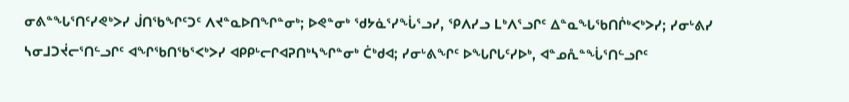ᓂᕕᓐᖓᕐᑎᑦᓯᕙᒃᐳᓯ ᒎᑎᖃᖏᑦᑐᑦ ᐱᔪᓐᓇᐅᑎᖏᓐᓂᒃ; ᐅᕙᓐᓂᒃ ᖁᔭᓈᕐᓯᖔᕐᓗᓯ, ᕿᐱᓯᓗ ᒪᒃᐱᕐᓗᒋᑦ ᐃᓐᓇᖓᖃᑎᒌᒃᐸᒃᐳᓯ; ᓯᓂᒡᕕᓯ ᓴᓂᒧᑐᔫᓕᕐᑎᓪᓗᒋᑦ ᐊᖏᖃᑎᖃᕐᐸᒃᐳᓯ ᐊᑭᑭᒡᓕᒋᐊᕈᑎᒃᓴᖏᓐᓂᒃ ᑖᒃᑯᐊ; ᓯᓂᒡᕕᖏᑦ ᐅᖓᒋᒐᑦᓯᐅᒃ, ᐊᓐᓄᕅᓐᖔᕐᑎᓪᓗᒋᑦ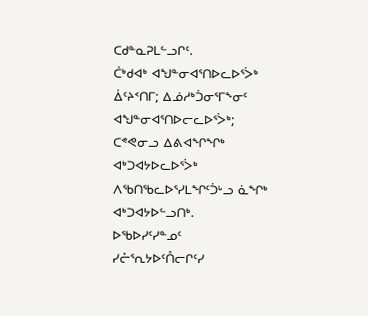ᑕᑯᓐᓇᕈᒪᓪᓗᒋᑦ.
ᑖᒃᑯᐊᒃ ᐊᖑᓐᓂᐊᕐᑎᐅᓚᐅᕐᐴᒃ ᐄᑦᔨᑉᑎᒥ; ᐃᓅᓱᒃᑑᓂᕐᒥᖕᓂᑦ ᐊᖑᓐᓂᐊᕐᑎᐅᓕᓚᐅᕐᐴᒃ; ᑕᕝᕙᓂᓗ ᐃᕕᐊᖏᖏᒃ ᐊᒃᑐᐊᔭᐅᓚᐅᕐᐴᒃ ᐱᖃᑎᖃᓚᐅᕐᓯᒪᖏᑦᑑᒡᓗ ᓈᖏᒃ ᐊᒃᑐᐊᔭᐅᓪᓗᑎᒃ.
ᐅᖃᐅᓯᑦᓯᓐᓄᑦ ᓯᓔᕐᕆᔭᐅᑦᑍᓕᒋᑦᓯ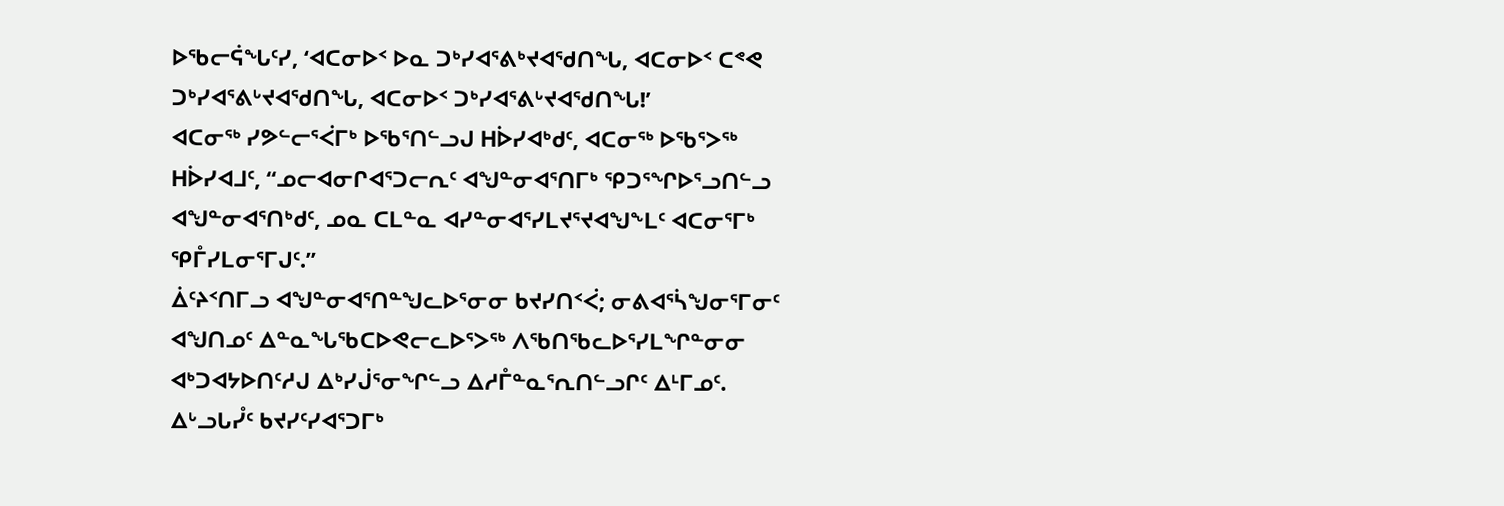ᐅᖃᓕᕌᖓᑦᓯ, ‘ᐊᑕᓂᐅᑉ ᐅᓇ ᑐᒃᓯᐊᕐᕕᒃᔪᐊᖁᑎᖓ, ᐊᑕᓂᐅᑉ ᑕᕝᕙ ᑐᒃᓯᐊᕐᕕᒡᔪᐊᖁᑎᖓ, ᐊᑕᓂᐅᑉ ᑐᒃᓯᐊᕐᕕᒡᔪᐊᖁᑎᖓ!’
ᐊᑕᓂᖅ ᓯᕗᓪᓕᕐᐹᒥᒃ ᐅᖃᕐᑎᓪᓗᒍ ᕼᐆᓯᐊᒃᑯᑦ, ᐊᑕᓂᖅ ᐅᖃᕐᐳᖅ ᕼᐆᓯᐊᒧᑦ, “ᓄᓕᐊᓂᒋᐊᕐᑐᓕᕆᑦ ᐊᖑᓐᓂᐊᕐᑎᒥᒃ ᕿᑐᕐᖏᐅᕐᓗᑎᓪᓗ ᐊᖑᓐᓂᐊᕐᑎᒃᑯᑦ, ᓄᓇ ᑕᒪᓐᓇ ᐊᓯᓐᓂᐊᕐᓯᒪᔪᕐᔪᐊᖑᖕᒪᑦ ᐊᑕᓂᕐᒥᒃ ᕿᒤᓯᒪᓂᕐᒥᒍᑦ.”
ᐄᑦᔨᑉᑎᒥᓗ ᐊᖑᓐᓂᐊᕐᑎᓐᖑᓚᐅᕐᓂᓂ ᑲᔪᓯᑎᑉᐹ; ᓂᕕᐊᕐᓵᖑᓂᕐᒥᓂᑦ ᐊᖑᑎᓄᑦ ᐃᓐᓇᖓᖃᑕᐅᕙᓕᓚᐅᕐᐳᖅ ᐱᖃᑎᖃᓚᐅᕐᓯᒪᖏᓐᓂᓂ ᐊᒃᑐᐊᔭᐅᑎᑦᓱᒍ ᐃᒃᓯᒎᕐᓂᖏᓪᓗ ᐃᓱᒤᓐᓇᕐᕆᑎᓪᓗᒋᑦ ᐃᒻᒥᓄᑦ.
ᐃᒡᓗᒐᓮᑦ ᑲᔪᓯᑦᓯᐊᕐᑐᒥᒃ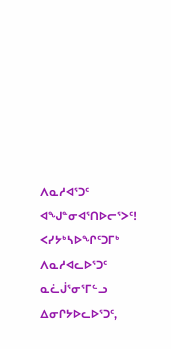ᐱᓇᓱᐊᕐᑐᑦ ᐊᖑᓐᓂᐊᕐᑎᐅᓕᕐᐳᑦ! ᐸᓯᔭᒃᓴᐅᖏᑦᑐᒥᒃ ᐱᓇᓱᐊᓚᐅᕐᑐᑦ ᓇᓛᒎᕐᓂᕐᒥᓪᓗ ᐃᓂᒋᔭᐅᓚᐅᕐᑐᑦ,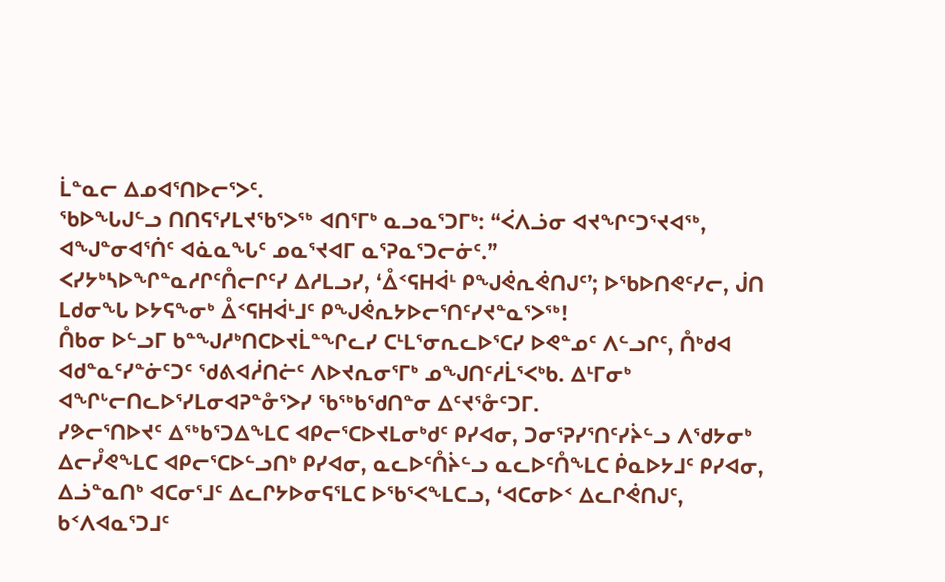ᒫᓐᓇᓕ ᐃᓄᐊᕐᑎᐅᓕᕐᐳᑦ.
ᖃᐅᖓᒍᓪᓗ ᑎᑎᕋᕐᓯᒪᔪᖃᕐᐳᖅ ᐊᑎᕐᒥᒃ ᓇᓗᓇᕐᑐᒥᒃ: “ᐹᐱᓘᓂ ᐊᔪᖏᑦᑐᕐᔪᐊᖅ, ᐊᖑᓐᓂᐊᕐᑏᑦ ᐊᓈᓇᖓᑦ ᓄᓇᕐᔪᐊᒥ ᓇᕐᕈᓇᕐᑐᓕᓃᑦ.”
ᐸᓯᔭᒃᓴᐅᖏᓐᓇᓱᒋᑦᑍᓕᒋᑦᓯ ᐃᓱᒪᓗᓯ, ‘ᐂᑉᕋᕼᐋᒻ ᑭᖑᕚᕆᕚᑎᒍᑦ’; ᐅᖃᐅᑎᕙᑦᓯᓕ, ᒎᑎ ᒪᑯᓂᖓ ᐅᔭᕋᖕᓂᒃ ᐂᑉᕋᕼᐋᒻᒧᑦ ᑭᖑᕚᕆᔭᐅᓕᕐᑎᑦᓯᔪᓐᓇᕐᐳᖅ!
ᑍᑲᓂ ᐅᓪᓗᒥ ᑲᓐᖑᓱᒃᑎᑕᐅᔪᒫᓐᖏᓚᓯ ᑕᒻᒪᕐᓂᕆᓚᐅᕐᑕᓯ ᐅᕙᓐᓄᑦ ᐱᓪᓗᒋᑦ, ᑍᒃᑯᐊ ᐊᑯᓐᓇᑦᓯᓐᓃᑦᑐᑦ ᖁᕕᐊᓲᑎᓖᑦ ᐱᐅᔪᕆᓂᕐᒥᒃ ᓄᖑᑎᑦᓱᒫᕐᐸᒃᑲ. ᐃᒻᒥᓂᒃ ᐊᖏᒡᓕᑎᓚᐅᕐᓯᒪᓂᐊᕈᓐᓁᕐᐳᓯ ᖃᖅᑲᖁᑎᓐᓂ ᐃᑦᔪᕐᓁᑦᑐᒥ.
ᓯᕗᓕᕐᑎᐅᔪᑦ ᐃᖅᑲᕐᑐᐃᖕᒪᑕ ᐊᑭᓕᕐᑕᐅᔪᒪᓂᒃᑯᑦ ᑭᓯᐊᓂ, ᑐᓂᕐᕈᓯᕐᑎᑦᓯᔩᓪᓗ ᐱᖁᔭᓂᒃ ᐃᓕᓮᕙᖕᒪᑕ ᐊᑭᓕᕐᑕᐅᓪᓗᑎᒃ ᑭᓯᐊᓂ, ᓇᓚᐅᑦᑍᔩᓪᓗ ᓇᓚᐅᑦᑍᖕᒪᑕ ᑮᓇᐅᔭᒧᑦ ᑭᓯᐊᓂ, ᐃᓘᓐᓇᑎᒃ ᐊᑕᓂᕐᒧᑦ ᐃᓚᒋᔭᐅᓂᕋᕐᒪᑕ ᐅᖃᕐᐸᖕᒪᑕᓗ, ‘ᐊᑕᓂᐅᑉ ᐃᓚᒋᕚᑎᒍᑦ, ᑲᑉᐱᐊᓇᕐᑐᒧᑦ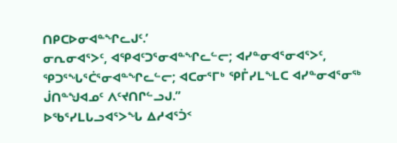ᑎᑭᑕᐅᓂᐊᓐᖏᓚᒍᑦ.’
ᓂᕆᓂᐊᕐᐳᑦ, ᐊᕿᐊᑦᑐᕐᓂᐊᓐᖏᓚᓪᓕ; ᐊᓯᓐᓂᐊᕐᓂᐊᕐᐳᑦ, ᕿᑐᕐᖓᕐᑖᕐᓂᐊᓐᖏᓚᓪᓕ; ᐊᑕᓂᕐᒥᒃ ᕿᒤᓯᒪᖕᒪᑕ ᐊᓯᓐᓂᐊᕐᓂᖅ ᒎᑎᓐᖑᐊᓄᑦ ᐱᑦᔪᑎᒋᓪᓗᒍ.”
ᐅᖃᕐᓯᒪᒐᓗᐊᕐᐳᖓ ᐃᓱᐊᕐᑑᑉ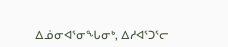ᐃᓅᓂᐊᕐᓂᖓᓂᒃ, ᐃᓱᐊᕐᑐᕐᓕ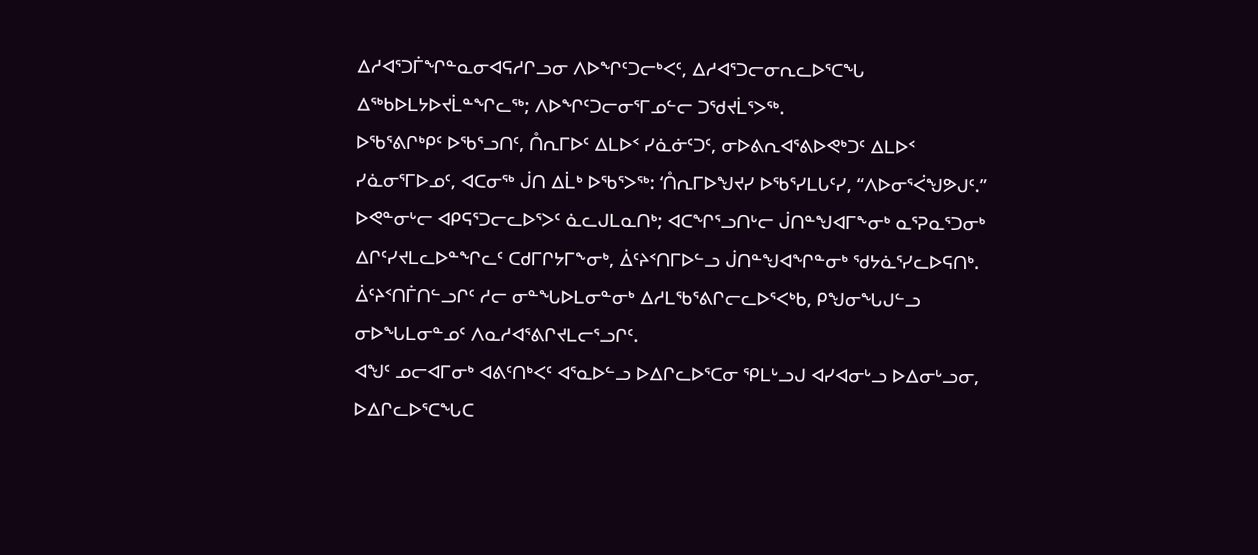ᐃᓱᐊᕐᑐᒦᖏᓐᓇᓂᐊᕋᓱᒋᓗᓂ ᐱᐅᖏᑦᑐᓕᒃᐸᑦ, ᐃᓱᐊᕐᑐᓕᓂᕆᓚᐅᕐᑕᖓ ᐃᖅᑲᐅᒪᔭᐅᔪᒫᓐᖏᓚᖅ; ᐱᐅᖏᑦᑐᓕᓂᕐᒥᓄᓪᓕ ᑐᖁᔪᒫᕐᐳᖅ.
ᐅᖃᕐᕕᒋᒃᑭᑦ ᐅᖃᕐᓗᑎᑦ, ᑍᕆᒥᐅᑦ ᐃᒪᐅᑉ ᓯᓈᓃᑦᑐᑦ, ᓂᐅᕕᕆᐊᕐᕕᐅᕙᒃᑐᑦ ᐃᒪᐅᑉ ᓯᓈᓂᕐᒥᐅᓄᑦ, ᐊᑕᓂᖅ ᒎᑎ ᐃᒫᒃ ᐅᖃᕐᐳᖅ: ‘ᑍᕆᒥᐅᖑᔪᓯ ᐅᖃᕐᓯᒪᒐᑦᓯ, “ᐱᐅᓂᕐᐹᖑᕗᒍᑦ.”
ᐅᕙᓐᓂᒡᓕ ᐊᑭᕋᕐᑐᓕᓚᐅᕐᐳᑦ ᓈᓚᒍᒪᓇᑎᒃ; ᐊᑕᖏᕐᓗᑎᒡᓕ ᒎᑎᓐᖑᐊᒥᖕᓂᒃ ᓇᕐᕈᓇᕐᑐᓂᒃ ᐃᒋᑦᓯᔪᒪᓚᐅᓐᖏᓚᑦ ᑕᑯᒥᒋᔭᒥᖕᓂᒃ, ᐄᑦᔨᑉᑎᒥᐅᓪᓗ ᒎᑎᓐᖑᐊᖏᓐᓂᒃ ᖁᔭᓈᕐᓯᓚᐅᕋᑎᒃ. ᐄᑦᔨᑉᑎᒦᑎᓪᓗᒋᑦ ᓱᓕ ᓂᓐᖓᐅᒪᓂᓐᓂᒃ ᐃᓱᒪᖃᕐᕕᒋᓕᓚᐅᕐᐸᒃᑲ, ᑭᖑᓂᖓᒍᓪᓗ ᓂᐅᖓᒪᓂᓐᓄᑦ ᐱᓇᓱᐊᕐᕕᒋᔪᒪᓕᕐᓗᒋᑦ.
ᐊᖑᑦ ᓄᓕᐊᒥᓂᒃ ᐊᕕᑦᑎᒃᐸᑦ ᐊᕐᓇᐅᓪᓗ ᐅᐃᒋᓚᐅᕐᑕᓂ ᕿᒪᒡᓗᒍ ᐊᓯᐊᓂᒡᓗ ᐅᐃᓂᒡᓗᓂ, ᐅᐃᒋᓚᐅᕐᑕᖓᑕ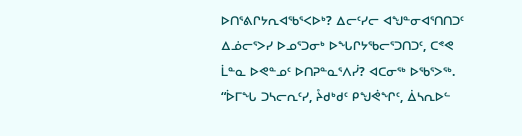ᐅᑎᕐᕕᒋᔭᕆᐊᖃᕐᐸᐅᒃ? ᐃᓕᑦᓯᓕ ᐊᖑᓐᓂᐊᕐᑎᑎᑐᑦ ᐃᓅᓕᕐᐳᓯ ᐅᓄᕐᑐᓂᒃ ᐅᖓᒋᔭᖃᓕᕐᑐᑎᑐᑦ, ᑕᕝᕙ ᒫᓐᓇ ᐅᕙᓐᓄᑦ ᐅᑎᕈᓐᓇᕐᐱᓰ? ᐊᑕᓂᖅ ᐅᖃᕐᐳᖅ.
“ᐆᒥᖓ ᑐᓴᓕᕆᑦᓯ, ᔧᑯᒃᑯᑦ ᑭᖑᕚᖏᑦ, ᐄᓴᕆᐅᓪ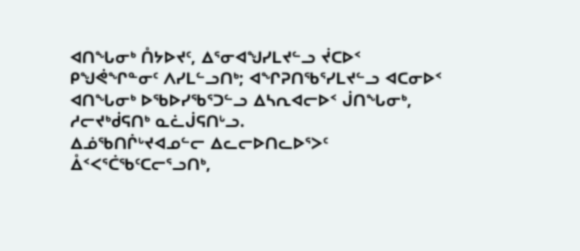ᐊᑎᖓᓂᒃ ᑍᔭᐅᔪᑦ, ᐃᕐᓂᐊᖑᓯᒪᔪᓪᓗ ᔫᑕᐅᑉ ᑭᖑᕚᖏᓐᓂᑦ ᐱᓯᒪᓪᓗᑎᒃ; ᐊᖏᕈᑎᖃᕐᓯᒪᔪᓪᓗ ᐊᑕᓂᐅᑉ ᐊᑎᖓᓂᒃ ᐅᖃᐅᓯᖃᕐᑐᓪᓗ ᐃᓴᕆᐊᓕᐅᑉ ᒎᑎᖓᓂᒃ, ᓱᓕᔪᒃᑰᕋᑎᒃ ᓇᓛᒎᕋᑎᒡᓗ.
ᐃᓅᖃᑎᒌᒡᔪᐊᓄᓪᓕ ᐃᓚᓕᐅᑎᓚᐅᕐᐳᑦ ᐂᑉᐸᕐᑖᖃᑦᑕᓕᕐᓗᑎᒃ,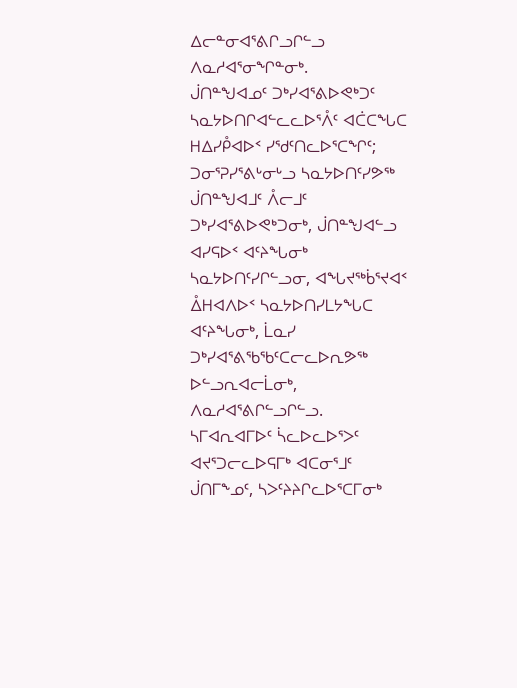ᐃᓕᓐᓂᐊᕐᕕᒋᓗᒋᓪᓗ ᐱᓇᓱᐊᕐᓂᖏᓐᓂᒃ.
ᒎᑎᓐᖑᐊᓄᑦ ᑐᒃᓯᐊᕐᕕᐅᕙᒃᑐᑦ ᓴᓇᔭᐅᑎᒋᐊᓪᓚᓚᐅᕐᐰᑦ ᐊᑖᑕᖓᑕ ᕼᐃᓯᑬᐊᐅᑉ ᓯᖁᑦᑎᓚᐅᕐᑕᖏᑦ; ᑐᓂᕐᕈᓯᕐᕕᒡᓂᒡᓗ ᓴᓇᔭᐅᑎᑦᓯᕗᖅ ᒎᑎᓐᖑᐊᒧᑦ ᐰᓕᒧᑦ ᑐᒃᓯᐊᕐᕕᐅᕙᒃᑐᓂᒃ, ᒎᑎᓐᖑᐊᓪᓗ ᐊᓯᕋᐅᑉ ᐊᑦᔨᖓᓂᒃ ᓴᓇᔭᐅᑎᑦᓯᒋᓪᓗᓂ, ᐊᖓᔪᖅᑳᕐᔪᐊᑉ ᐂᕼᐊᐱᐅᑉ ᓴᓇᔭᐅᑎᓯᒪᔭᖓᑕ ᐊᑦᔨᖓᓂᒃ, ᒫᓇᓯ ᑐᒃᓯᐊᕐᕕᖃᖃᑦᑕᓕᓚᐅᕆᕗᖅ ᐅᓪᓗᕆᐊᓕᒫᓂᒃ, ᐱᓇᓱᐊᕐᕕᒋᓪᓗᒋᓪᓗ.
ᓴᒥᐊᕆᐊᒥᐅᑦ ᓵᓚᐅᓚᐅᕐᐳᑦ ᐊᔪᕐᑐᓕᓚᐅᕋᒥᒃ ᐊᑕᓂᕐᒧᑦ ᒎᑎᒥᖕᓄᑦ, ᓴᐳᑦᔨᔨᒋᓚᐅᕐᑕᒥᓂᒃ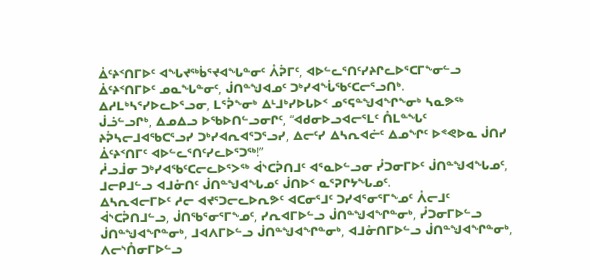ᐄᑦᔨᑉᑎᒥᐅᑦ ᐊᖓᔪᖅᑳᕐᔪᐊᖓᓐᓂᑦ ᐰᕉᒥᑦ, ᐊᐅᓪᓚᕐᑎᑦᓯᔨᒋᓚᐅᕐᑕᒥᖕᓂᓪᓗ ᐄᑦᔨᑉᑎᒥᐅᑦ ᓄᓇᖓᓐᓂᑦ, ᒎᑎᓐᖑᐊᓄᑦ ᑐᒃᓯᐊᖔᖃᑦᑕᓕᕐᓗᑎᒃ.
ᐃᓱᒪᒃᓴᕐᓯᐅᓚᐅᕐᓗᓂ, ᒪᕐᕉᖕᓂᒃ ᐃᒻᒧᒃᓯᐅᒐᐅᑉ ᓄᕐᕋᓐᖑᐊᖏᖕᓂᒃ ᓴᓇᕗᖅ ᒎᓘᓪᓗᒋᒃ, ᐃᓄᐃᓗ ᐅᖃᐅᑎᓪᓗᓂᒋᑦ, “ᐊᑯᓂᐅᓗᐊᓕᕐᒪᑦ ᑍᒪᓐᖓᑦ ᔨᕉᓴᓕᒧᐊᖃᑕᕐᓗᓯ ᑐᒃᓯᐊᕆᐊᕐᑐᕐᓗᓯ, ᐃᓕᑦᓯ ᐃᓴᕆᐊᓖᑦ ᐃᓄᖏᑦ ᐅᕝᕙᐅᓇ ᒎᑎᓯ ᐄᑦᔨᑉᑎᒥᑦ ᐊᐅᓪᓚᕐᑎᑦᓯᓚᐅᕐᑐᖅ!”
ᓲᓗᒨᓂ ᑐᒃᓯᐊᖃᑦᑕᓕᓚᐅᕐᐳᖅ ᐋᔅᑕᕉᑎᒧᑦ ᐊᕐᓇᐅᓪᓗᓂ ᓮᑐᓂᒥᐅᑦ ᒎᑎᓐᖑᐊᖓᓄᑦ, ᒧᓕᑭᒧᓪᓗ ᐊᒧᓁᑎᑦ ᒎᑎᓐᖑᐊᖓᓄᑦ ᒎᑎᐅᑉ ᓇᕐᕈᒋᔭᖓᓄᑦ.
ᐃᓴᕆᐊᓕᒥᐅᑦ ᓱᓕ ᐊᔪᕐᑐᓕᓚᐅᕆᕗᑦ ᐊᑕᓂᕐᒧᑦ ᑐᓯᐊᕐᓂᕐᒥᖕᓄᑦ ᐰᓕᒧᑦ ᐋᔅᑕᕉᑎᒧᓪᓗ, ᒎᑎᖃᕐᓂᕐᒥᖕᓄᑦ, ᓯᕆᐊᒥᐅᓪᓗ ᒎᑎᓐᖑᐊᖏᓐᓂᒃ, ᓮᑐᓂᒥᐅᓪᓗ ᒎᑎᓐᖑᐊᖏᓐᓂᒃ, ᒧᐊᐱᒥᐅᓪᓗ ᒎᑎᓐᖑᐊᖏᓐᓂᒃ, ᐊᒧᓁᑎᒥᐅᓪᓗ ᒎᑎᓐᖑᐊᖏᓐᓂᒃ, ᐱᓕᔅᑍᓂᒥᐅᓪᓗ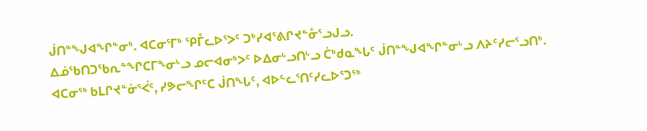ᒎᑎᓐᖑᐊᖏᓐᓂᒃ. ᐊᑕᓂᕐᒥᒃ ᕿᒤᓚᐅᕐᐳᑦ ᑐᒃᓯᐊᕐᕕᒋᔪᓐᓁᕐᓗᒍᓗ.
ᐃᓅᖃᑎᑐᖃᕆᓐᖏᑕᒥᖕᓂᒡᓗ ᓄᓕᐊᓂᒃᐳᑦ ᐅᐃᓂᒡᓗᑎᒡᓗ ᑖᒃᑯᓇᖓᑦ ᒎᑎᓐᖑᐊᖏᓐᓂᒡᓗ ᐱᔨᑦᓯᓕᕐᓗᑎᒃ.
ᐊᑕᓂᖅ ᑲᒪᒋᔪᓐᓃᕐᐹᑦ, ᓯᕗᓕᖏᑦᑕ ᒎᑎᖓᑦ, ᐊᐅᓪᓚᕐᑎᑦᓯᓚᐅᕐᑐᖅ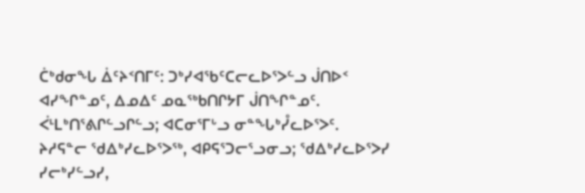ᑖᒃᑯᓂᖓ ᐄᑦᔨᑉᑎᒥᑦ: ᑐᒃᓯᐊᖃᑦᑕᓕᓚᐅᕐᐳᓪᓗ ᒎᑎᐅᑉ ᐊᓯᖏᓐᓄᑦ, ᐃᓄᐃᑦ ᓄᓇᖅᑲᑎᒋᔭᒥ ᒎᑎᖏᓐᓄᑦ. ᐹᒻᒪᒃᑎᕐᕕᒋᓪᓗᒋᓪᓗ; ᐊᑕᓂᕐᒥᒡᓗ ᓂᓐᖓᒃᓮᓚᐅᕐᐳᑦ.
ᔨᓱᕋᓐᓕ ᖁᐃᒃᓯᓚᐅᕐᐳᖅ, ᐊᑭᕋᕐᑐᓕᕐᓗᓂᓗ; ᖁᐃᒃᓯᓚᐅᕐᐳᓯ ᓯᓕᒃᓯᓪᓗᓯ,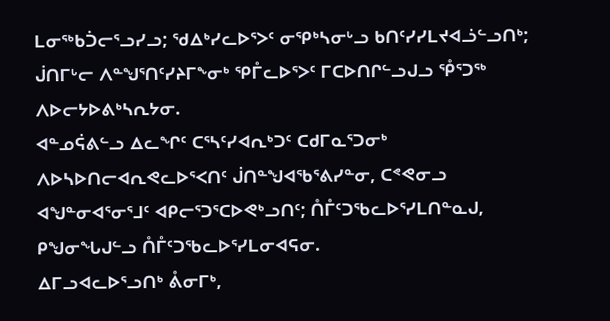ᒪᓂᖅᑲᑑᓕᕐᓗᓯᓗ; ᖁᐃᒃᓯᓚᐅᕐᐳᑦ ᓂᕿᒃᓴᓂᒡᓗ ᑲᑎᑦᓯᓯᒪᔪᐊᓘᓪᓗᑎᒃ; ᒎᑎᒥᒡᓕ ᐱᓐᖑᕐᑎᑦᓯᔨᒥᖕᓂᒃ ᕿᒤᓚᐅᕐᐳᑦ ᒥᑕᐅᑎᒋᓪᓗᒍᓗ ᕾᕐᑐᖅ ᐱᐅᓕᔭᐅᕕᒃᓴᕆᔭᓂ.
ᐊᓐᓄᕌᕕᓪᓗ ᐃᓚᖏᑦ ᑕᕐᓴᑦᓯᐊᕆᒃᑐᑦ ᑕᑯᒥᓇᕐᑐᓂᒃ ᐱᐅᓴᐅᑎᓕᐊᕆᕙᓚᐅᕐᐸᑎᑦ ᒎᑎᓐᖑᐊᖃᕐᕕᓯᓐᓂ, ᑕᕝᕙᓂᓗ ᐊᖑᓐᓂᐊᕐᓂᕐᒧᑦ ᐊᑭᓕᕐᑐᕐᑕᐅᕙᒃᓗᑎᑦ; ᑍᒤᑦᑐᖃᓚᐅᕐᓯᒪᑎᓐᓇᒍ, ᑭᖑᓂᖓᒍᓪᓗ ᑍᒤᑦᑐᖃᓚᐅᕐᓯᒪᓂᐊᕋᓂ.
ᐃᒥᓗᐊᓚᐅᕐᓗᑎᒃ ᕔᓂᒥᒃ,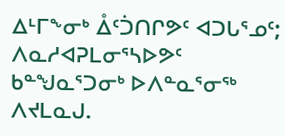ᐃᒻᒥᖕᓂᒃ ᐂᑦᑑᑎᒋᕗᑦ ᐊᑐᒐᕐᓄᑦ; ᐱᓇᓱᐊᕈᒪᓂᕐᓴᐅᕗᑦ ᑲᓐᖑᓇᕐᑐᓂᒃ ᐅᐱᓐᓇᕐᓂᖅ ᐱᔪᒪᓇᒍ.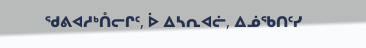ᖁᕕᐊᓱᒃᑍᓕᒋᑦ, ᐆ ᐃᓴᕆᐊᓖ, ᐃᓅᖃᑎᑦᓯ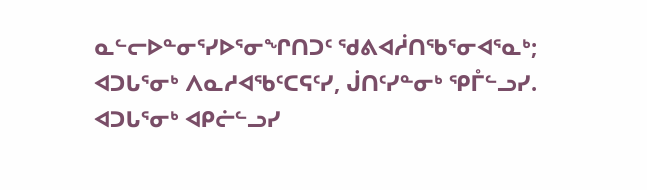ᓇᓪᓕᐅᓐᓂᕐᓯᐅᕐᓂᖏᑎᑐᑦ ᖁᕕᐊᓲᑎᖃᕐᓂᐊᕐᓇᒃ; ᐊᑐᒐᕐᓂᒃ ᐱᓇᓱᐊᖃᑦᑕᕋᑦᓯ, ᒎᑎᑦᓯᓐᓂᒃ ᕿᒤᓪᓗᓯ. ᐊᑐᒐᕐᓂᒃ ᐊᑭᓖᓪᓗᓯ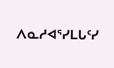ᐱᓇᓱᐊᕐᓯᒪᒐᑦᓯ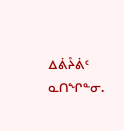ᐃᕖᔧᕖᑦ ᓇᑎᖏᓐᓂ.